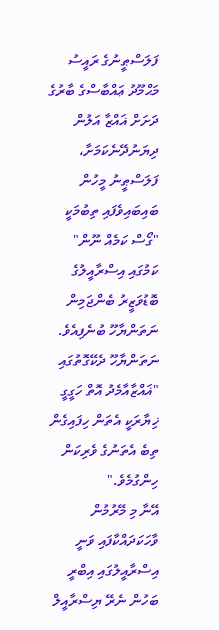ފަލަސްޠީނުގެ ރައީސު މަޙްމޫދު ޢައްބާސްގެ ބާރުގެ ދަށަށް ޣައްޒާ އަލުން ދިޔަނުދޭނެކަމަށާ، ފަލަސްޠީނު މީހުން ބައިބައިވެފައި ތިބުމަކީ "ގޯސް ކަމެއް ނޫން" ކަމުގައި އިސްރާއީލުގެ ބޮޑުވަޒީރު ބެންޖަމިން ނަތަންޔާހޫ ބުނެފިއެވެ.
ނަތަންޔާހޫ ދެކޭގޮތުގައި "ޣައްޒާއާމެދު އޮތް ހަގީގީ ޚިޔާރަކީ އެތަން ހިފައިގެން ތިބެ އެތަނުގެ ވެރިކަން ހިންގުމެވެ."
އޭނާ މި މޭރުމުން ވާހަކަދައްކާފައި ވަނީ އިސްރާއީލުގައި އިބްރީ ބަހުން ނެރޭ ޔިސްރާއީލް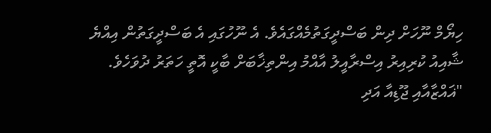ހިޔޯމް ނޫހަށް ދިން ބަސްދީގަތުމެއްގައެވެ. އެ ނޫހުގައި އެ ބަސްދީގަތުން އިއްޔެ ޝާއިއު ކުރިއިރު އިސްރާއީލު އާއްމު އިންތިޚާބަށް ބާކީ އޮތީ ހަތަރު ދުވަހެވެ.
"ޣައްޒާއާއި ޖޫޑިއާ އަދި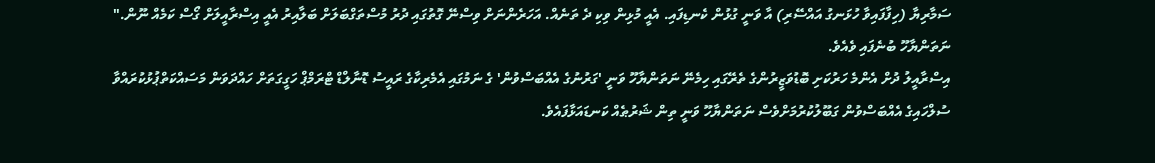ސަމާރިޔާ (ހިފާފައިވާ ހުޅަނގު އައްސޭރި) އާ ވަނީ ގުޅުން ކެނޑިފައި. އެއީ މުޅިން ވިކި ދެ ތަނެއް. އަހަރެންނަށް ވިސްނޭ ގޮތުގައި ދުރު މުސްތަގްބަލަށް ބަލާއިރު އެއީ އިސްރާއީލަށް ގޯސް ކަމެއް ނޫން." ނަތަންޔާހޫ ބުނެފައި ވެއެވެ.
އިސްރާއީލު ދުށް އެންމެ ހަރުކަށި ބޮޑުވަޒީރުންގެ ތެރޭގައި ހިމެނޭ ނަތަންޔާހޫ ވަނީ 'ގަރުނުގެ އެއްބަސްވުން' ގެ ނަމުގައި އެމެރިކާގެ ރައީސު ޑޮނާލްޑް ޓްރަމްޕް ހަގީގަތަށް ހައްދަވަން މަސައްކަތްޕުޅުކުރައްވާ ސުލްހައިގެ އެއްބަސްވުން ގަބޫލުކުރުމަށްވެސް ނަތަންޔާހޫ ވަނީ ތިން ޝަރުޠެއް ކަނޑައަޅާފައެވެ.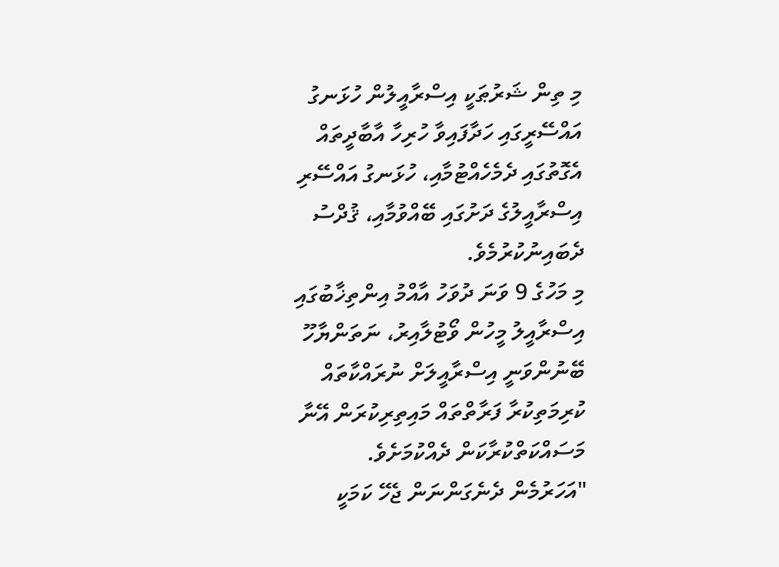މި ތިން ޝަރުޠަކީ އިސްރާއީލުން ހުޅަނގު އައްސޭރީގައި ހަދާފައިވާ ހުރިހާ އާބާދީތައް އެގޮތުގައި ދެމެހެއްޓުމާއި، ހުޅަނގު އައްސޭރި އިސްރާއީލުގެ ދަށުގައި ބޭއްވުމާއި، ޤުދްސު ދެބައިނުކުރުމެވެ.
މި މަހުގެ 9 ވަނަ ދުވަހު އާއްމު އިންތިޚާބުގައި އިސްރާއީލު މީހުން ވޯޓުލާއިރު، ނަތަންޔާހޫ ބޭނުންވަނީ އިސްރާއީލަށް ނުރައްކާތައް ކުރިމަތިކުރާ ފަރާތްތައް މައިތިރިކުރަން އޭނާ މަސައްކަތްކުރާކަން ދެއްކުމަށެވެ.
"އަހަރުމެން ދެނެގަންނަން ޖެހޭ ކަމަކީ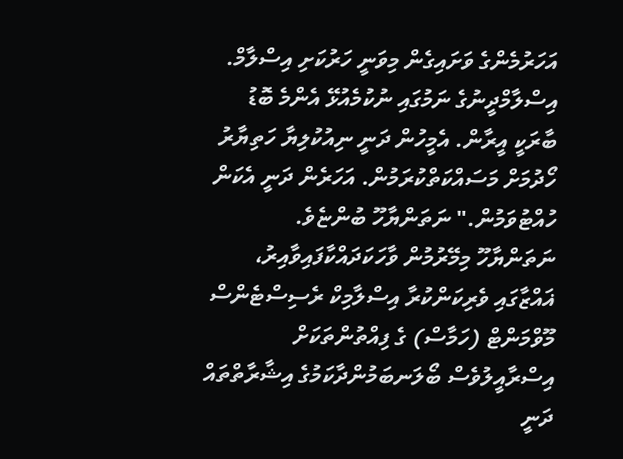އަހަރުމެންގެ ވަށައިގެން މިވަނީ ހަރުކަށި އިސްލާމް. އިސްލާމްދީނުގެ ނަމުގައި ނުކުމެއުޅޭ އެންމެ ބޮޑު ބާރަކީ އީރާން. އެމީހުން ދަނީ ނިއުކުލިޔާ ހަތިޔާރު ހޯދުމަށް މަސައްކަތްކުރަމުން. އަހަރެން ދަނީ އެކަން ހުއްޓުވަމުން." ނަތަންޔާހޫ ބުންޏެވެ.
ނަތަންޔާހޫ މިމޭރުމުން ވާހަކަދައްކާފައިވާއިރު، ޣައްޒާގައި ވެރިކަންކުރާ އިސްލާމިކް ރެސިސްޓެންސް މޫވްމަންޓް (ހަމާސް) ގެ ފިއްތުންތަކަށް އިސްރާއީލުވެސް ބޯލަނބަމުންދާކަމުގެ އިޝާރާތްތައް ދަނީ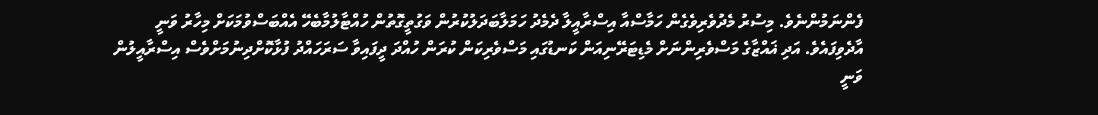ފެންނަމުންނެވެ. މިސުރު މެދުވެރިވެގެން ހަމާސްއާ އިސްރާއީލާ ދެމެދު ހަމަލާބަދަލުކުރުން ވަގުތީގޮތުން ހުއްޓާލުމާބެހޭ އެއްބަސްވުމަކަށް މިހާރު ވަނީ އާދެވިފައެވެ. އަދި ޣައްޒާގެ މަސްވެރިންނަށް މެޑިޓަރޭނިއަން ކަނޑުގައި މަސްވެރިކަން ކުރަން ހުއްދަ ދީފައިވާ ސަރަހައްދު ފުޅާކޮށްދިނުމަށްވެސް އިސްރާއީލުން ވަނީ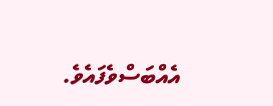އެއްބަސްވެފައެވެ.